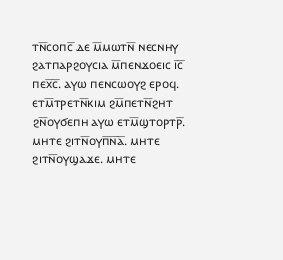ⲧⲛ̅ⲥⲟⲡⲥ̅ ⲇⲉ ⲙ̅ⲙⲱⲧⲛ̅ ⲛⲉⲥⲛⲏⲩ ϩⲁⲧⲡⲁⲣϩⲟⲩⲥⲓⲁ ⲙ̅ⲡⲉⲛϫⲟⲉⲓⲥ ⲓ̅ⲥ̅ ⲡⲉⲭ̅ⲥ̅. ⲁⲩⲱ ⲡⲉⲛⲥⲱⲟⲩϩ ⲉⲣⲟϥ. ⲉⲧⲙ̅ⲧⲣⲉⲧⲛ̅ⲕⲓⲙ ϩⲙ̅ⲡⲉⲧⲛ̅ϩⲏⲧ ϩⲛ̅ⲟⲩϭⲉⲡⲏ ⲁⲩⲱ ⲉⲧⲙ̅ϣⲧⲟⲣⲧⲣ̅. ⲙⲏⲧⲉ ϩⲓⲧⲛ̅ⲟⲩⲡ̅ⲛ̅ⲁ̅. ⲙⲏⲧⲉ ϩⲓⲧⲛ̅ⲟⲩϣⲁϫⲉ. ⲙⲏⲧⲉ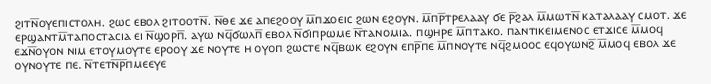ϩⲓⲧⲛ̅ⲟⲩⲉⲡⲓⲥⲧⲟⲗⲏ. ϩⲱⲥ ⲉⲃⲟⲗ ϩⲓⲧⲟⲟⲧⲛ̅. ⲛ̅ⲑⲉ ϫⲉ ⲁⲡⲉϩⲟⲟⲩ ⲙ̅ⲡϫⲟⲉⲓⲥ ϩⲱⲛ ⲉϩⲟⲩⲛ. ⲙ̅ⲡⲣ̅ⲧⲣⲉⲗⲁⲁⲩ ϭⲉ ⲣ̅ϩⲁⲗ ⲙ̅ⲙⲱⲧⲛ̅ ⲕⲁⲧⲁⲗⲁⲁⲩ ⲥⲙⲟⲧ. ϫⲉ ⲉⲣϣⲁⲛⲧⲙ̅ⲧⲁⲡⲟⲥⲧⲁⲥⲓⲁ ⲉⲓ ⲛ̅ϣⲟⲣⲡ̅. ⲁⲩⲱ ⲛϥ̅ϭⲱⲗⲡ̅ ⲉⲃⲟⲗ ⲛ̅ϭⲓⲡⲣⲱⲙⲉ ⲛ̅ⲧⲁⲛⲟⲙⲓⲁ. ⲡϣⲏⲣⲉ ⲙ̅ⲡⲧⲁⲕⲟ. ⲡⲁⲛⲧⲓⲕⲉⲓⲙⲉⲛⲟⲥ ⲉⲧϫⲓⲥⲉ ⲙ̅ⲙⲟϥ ⲉϫⲛ̅ⲟⲩⲟⲛ ⲛⲓⲙ ⲉⲧⲟⲩⲙⲟⲩⲧⲉ ⲉⲣⲟⲟⲩ ϫⲉ ⲛⲟⲩⲧⲉ ⲏ ⲟⲩⲟⲡ ϩⲱⲥⲧⲉ ⲛϥ̅ⲃⲱⲕ ⲉϩⲟⲩⲛ ⲉⲡⲣ̅ⲡⲉ ⲙ̅ⲡⲛⲟⲩⲧⲉ ⲛϥ̅ϩⲙⲟⲟⲥ ⲉϥⲟⲩⲱⲛϩ̅ ⲙ̅ⲙⲟϥ ⲉⲃⲟⲗ ϫⲉ ⲟⲩⲛⲟⲩⲧⲉ ⲡⲉ. ⲛ̅ⲧⲉⲧⲛ̅ⲣ̅ⲡⲙⲉⲉⲩⲉ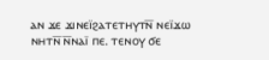ⲁⲛ ϫⲉ ϫⲓⲛⲉⲓ̈ϩⲁⲧⲉⲧⲏⲩⲧⲛ̅ ⲛⲉⲓ̈ϫⲱ ⲛⲏⲧⲛ̅ ⲛ̅ⲛⲁⲓ̈ ⲡⲉ. ⲧⲉⲛⲟⲩ ϭⲉ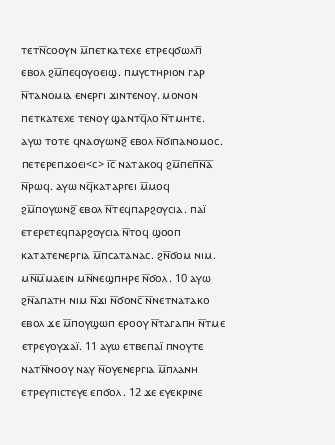ⲧⲉⲧⲛ̅ⲥⲟⲟⲩⲛ ⲙ̅ⲡⲉⲧⲕⲁⲧⲉⲭⲉ ⲉⲧⲣⲉϥϭⲱⲗⲡ̅ ⲉⲃⲟⲗ ϩⲙ̅ⲡⲉϥⲟⲩⲟⲉⲓϣ. ⲡⲙⲩⲥⲧⲏⲣⲓⲟⲛ ⲅⲁⲣ ⲛ̅ⲧⲁⲛⲟⲙⲓⲁ ⲉⲛⲉⲣⲅⲓ ϫⲓⲛⲧⲉⲛⲟⲩ. ⲙⲟⲛⲟⲛ ⲡⲉⲧⲕⲁⲧⲉⲭⲉ ⲧⲉⲛⲟⲩ ϣⲁⲛⲧϥ̅ⲗⲟ ⲛ̅ⲧⲙⲏⲧⲉ. ⲁⲩⲱ ⲧⲟⲧⲉ ϥⲛⲁⲟⲩⲱⲛϩ̅ ⲉⲃⲟⲗ ⲛ̅ϭⲓⲡⲁⲛⲟⲙⲟⲥ. ⲡⲉⲧⲉⲣⲉⲡϫⲟⲉⲓ<ⲥ> ⲓ̅ⲥ̅ ⲛⲁⲧⲁⲕⲟϥ ϩⲙ̅ⲡⲉⲡ̅ⲛ̅ⲁ̅ ⲛ̅ⲣⲱϥ. ⲁⲩⲱ ⲛϥ̅ⲕⲁⲧⲁⲣⲅⲉⲓ ⲙ̅ⲙⲟϥ ϩⲙ̅ⲡⲟⲩⲱⲛϩ̅ ⲉⲃⲟⲗ ⲛ̅ⲧⲉϥⲡⲁⲣϩⲟⲩⲥⲓⲁ. ⲡⲁⲓ̈ ⲉⲧⲉⲣⲉⲧⲉϥⲡⲁⲣϩⲟⲩⲥⲓⲁ ⲛ̅ⲧⲟϥ ϣⲟⲟⲡ ⲕⲁⲧⲁⲧⲉⲛⲉⲣⲅⲓⲁ ⲙ̅ⲡⲥⲁⲧⲁⲛⲁⲥ. ϩⲛ̅ϭⲟⲙ ⲛⲓⲙ. ⲙⲛ̅ⲙ̅ⲙⲁⲉⲓⲛ ⲙⲛ̅ⲛⲉϣⲡⲏⲣⲉ ⲛ̅ϭⲟⲗ. 10 ⲁⲩⲱ ϩⲛ̅ⲁⲡⲁⲧⲏ ⲛⲓⲙ ⲛ̅ϫⲓ ⲛ̅ϭⲟⲛⲥ̅ ⲛ̅ⲛⲉⲧⲛⲁⲧⲁⲕⲟ ⲉⲃⲟⲗ ϫⲉ ⲙ̅ⲡⲟⲩϣⲱⲡ ⲉⲣⲟⲟⲩ ⲛ̅ⲧⲁⲅⲁⲡⲏ ⲛ̅ⲧⲙⲉ ⲉⲧⲣⲉⲩⲟⲩϫⲁⲓ̈. 11 ⲁⲩⲱ ⲉⲧⲃⲉⲡⲁⲓ̈ ⲡⲛⲟⲩⲧⲉ ⲛⲁⲧⲛ̅ⲛⲟⲟⲩ ⲛⲁⲩ ⲛ̅ⲟⲩⲉⲛⲉⲣⲅⲓⲁ ⲙ̅ⲡⲗⲁⲛⲏ ⲉⲧⲣⲉⲩⲡⲓⲥⲧⲉⲩⲉ ⲉⲡϭⲟⲗ. 12 ϫⲉ ⲉⲩⲉⲕⲣⲓⲛⲉ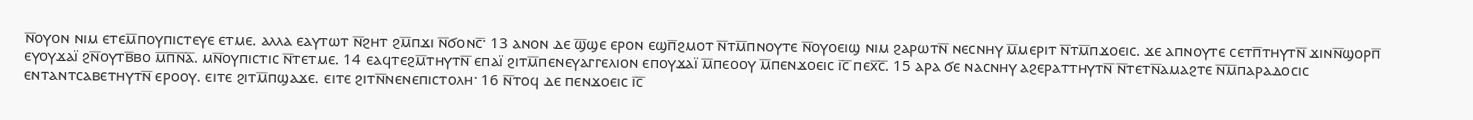ⲛ̅ⲟⲩⲟⲛ ⲛⲓⲙ ⲉⲧⲉⲙ̅ⲡⲟⲩⲡⲓⲥⲧⲉⲩⲉ ⲉⲧⲙⲉ. ⲁⲗⲗⲁ ⲉⲁⲩⲧⲱⲧ ⲛ̅ϩⲏⲧ ϩⲙ̅ⲡϫⲓ ⲛ̅ϭⲟⲛⲥ̅· 13 ⲁⲛⲟⲛ ⲇⲉ ϣ̅ϣⲉ ⲉⲣⲟⲛ ⲉϣⲡ̅ϩⲙⲟⲧ ⲛ̅ⲧⲙ̅ⲡⲛⲟⲩⲧⲉ ⲛ̅ⲟⲩⲟⲉⲓϣ ⲛⲓⲙ ϩⲁⲣⲱⲧⲛ̅ ⲛⲉⲥⲛⲏⲩ ⲙ̅ⲙⲉⲣⲓⲧ ⲛ̅ⲧⲙ̅ⲡϫⲟⲉⲓⲥ. ϫⲉ ⲁⲡⲛⲟⲩⲧⲉ ⲥⲉⲧⲡ̅ⲧⲏⲩⲧⲛ̅ ϫⲓⲛⲛ̅ϣⲟⲣⲡ̅ ⲉⲩⲟⲩϫⲁⲓ̈ ϩⲛ̅ⲟⲩⲧⲃ̅ⲃⲟ ⲙ̅ⲡ̅ⲛ̅ⲁ̅. ⲙⲛ̅ⲟⲩⲡⲓⲥⲧⲓⲥ ⲛ̅ⲧⲉⲧⲙⲉ. 14 ⲉⲁϥⲧⲉϩⲙ̅ⲧⲏⲩⲧⲛ̅ ⲉⲡⲁⲓ̈ ϩⲓⲧⲙ̅ⲡⲉⲛⲉⲩⲁⲅⲅⲉⲗⲓⲟⲛ ⲉⲡⲟⲩϫⲁⲓ̈ ⲙ̅ⲡⲉⲟⲟⲩ ⲙ̅ⲡⲉⲛϫⲟⲉⲓⲥ ⲓ̅ⲥ̅ ⲡⲉⲭ̅ⲥ̅. 15 ⲁⲣⲁ ϭⲉ ⲛⲁⲥⲛⲏⲩ ⲁϩⲉⲣⲁⲧⲧⲏⲩⲧⲛ̅ ⲛ̅ⲧⲉⲧⲛ̅ⲁⲙⲁϩⲧⲉ ⲛ̅ⲙ̅ⲡⲁⲣⲁⲇⲟⲥⲓⲥ ⲉⲛⲧⲁⲛⲧⲥⲁⲃⲉⲧⲏⲩⲧⲛ̅ ⲉⲣⲟⲟⲩ. ⲉⲓⲧⲉ ϩⲓⲧⲙ̅ⲡϣⲁϫⲉ. ⲉⲓⲧⲉ ϩⲓⲧⲛ̅ⲛⲉⲛⲉⲡⲓⲥⲧⲟⲗⲏ· 16 ⲛ̅ⲧⲟϥ ⲇⲉ ⲡⲉⲛϫⲟⲉⲓⲥ ⲓ̅ⲥ̅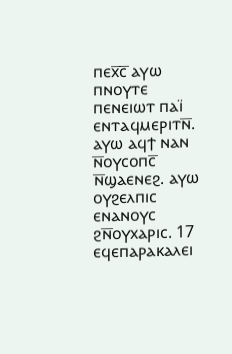ⲡⲉⲭ̅ⲥ̅ ⲁⲩⲱ ⲡⲛⲟⲩⲧⲉ ⲡⲉⲛⲉⲓⲱⲧ ⲡⲁⲓ̈ ⲉⲛⲧⲁϥⲙⲉⲣⲓⲧⲛ̅. ⲁⲩⲱ ⲁϥϯ ⲛⲁⲛ ⲛ̅ⲟⲩⲥⲟⲡⲥ̅ ⲛ̅ϣⲁⲉⲛⲉϩ. ⲁⲩⲱ ⲟⲩϩⲉⲗⲡⲓⲥ ⲉⲛⲁⲛⲟⲩⲥ ϩⲛ̅ⲟⲩⲭⲁⲣⲓⲥ. 17 ⲉϥⲉⲡⲁⲣⲁⲕⲁⲗⲉⲓ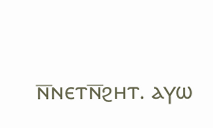ⲛ̅ⲛⲉⲧⲛ̅ϩⲏⲧ. ⲁⲩⲱ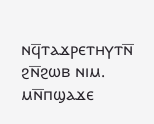ⲛϥ̅ⲧⲁϫⲣⲉⲧⲏⲩⲧⲛ̅ ϩⲛ̅ϩⲱⲃ ⲛⲓⲙ. ⲙⲛ̅ⲡϣⲁϫⲉ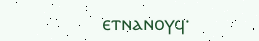ⲉⲧⲛⲁⲛⲟⲩϥ·